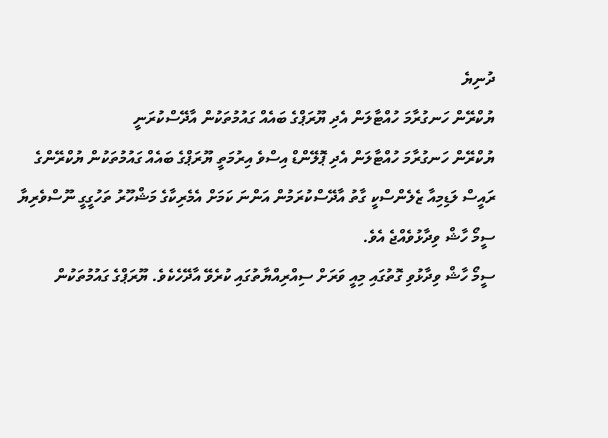ދުނިޔެ
ޔުކްރޭން ހަނގުރާމަ ހުއްޓާލަން އެދި ޔޫރަޕްގެ ބައެއް ގައުމުތަކުން އާދޭސްކުރަނީ
ޔުކްރޭން ހަނގުރާމަ ހުއްޓާލަން އެދި ޕޮލޭންޑް އިސްވެ އިރުމަތީ ޔޫރަޕްގެ ބައެއް ގައުމުތަކުން ޔުކްރޭންގެ ރައީސް ލަޑިމިއާ ޒެލެންސްކީ ގާތު އާދޭސްކުރަމުން އަންނަ ކަމަށް އެމެރިކާގެ މަޝްހޫރު ތަހުގީގީ ނޫސްވެރިޔާ ސީމޯ ހާޝް ވިދާޅުވެއްޖެ އެވެ.
ސީމޯ ހާޝް ވިދާޅުވި ގޮތުގައި މިއީ ވަރަށް ސިއްރިއްޔާތުގައި ކުރެވޭ އާދޭހެކެވެ. ޔޫރަޕްގެ ގައުމުތަކުން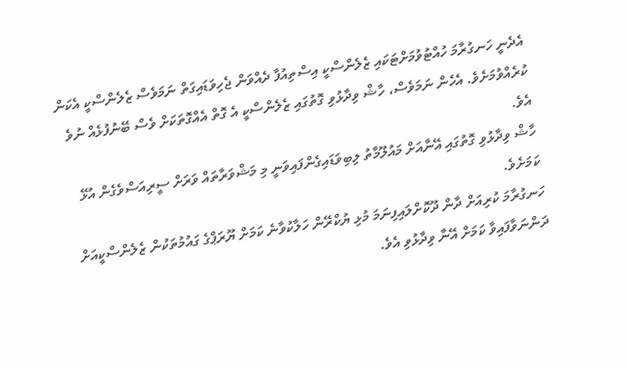އެދެނީ ހަނގުރާމަ ހުއްޓުވުމަށްޓަކައި ޒެލެންސްކީ އިސްތިއުފާ ދެއްވަން ޖެހިވަޑައިގަތް ނަމަވެސް ޒެލެންސްކީ އެކަން ކުރެއްވުމަށެވެ. އެހެން ނަމަވެސް، ހާޝް ވިދާޅުވި ގޮތުގައި ޒެލެންސްކީ އެ ގޮތް އެއްގޮތަކަށް ވެސް ބޭނުފުޅެއް ނުވެ އެވެ.
ހާޝް ވިދާޅުވި ގޮތުގައި އޭނާއަށް މައުލޫމާތު ލިބިވަޑައިގެންފައިވަނީ މި މަޝްވަރާތައް ވަރަށް ސީރިއަސްވެގެން އުޅޭ ކަމަށެވެ.
ހަނގުރާމަ ކުރިއަށް ދާން ދޫކޮށްލައިފިނަމަ މުޅި ޔުކްރޭން ހަލާކުވާނެ ކަމަށް ޔޫރަޕްގެ ގައުމުތަކުން ޒެލެންސްކީއަށް ދަންނަވާފައިވާ ކަމަށް އޭނާ ވިދާޅުވި އެވެ.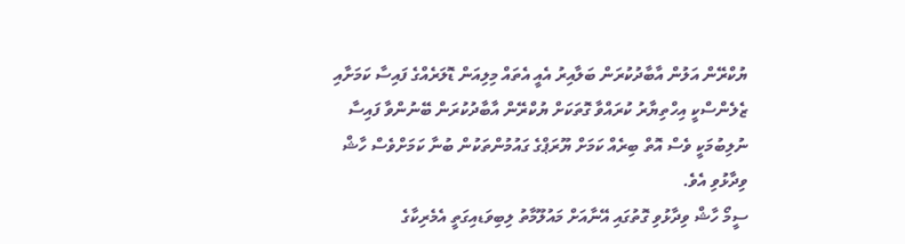ޔުކްރޭން އަލުން އާބާދުކުރަން ބަލާއިރު އެއީ އެތައް މިލިއަން ޑޮލަރެއްގެ ފައިސާ ކަމަށާއި ޒެލެންސްކީ އިހްތިޔާރު ކުރައްވާ ގޮތަކަށް ޔުކްރޭން އާބާދުކުރަން ބޭނުންވާ ފައިސާ ނުލިބުމަކީ ވެސް އޮތް ބިރެއް ކަމަށް ޔޫރަޕްގެ ގައުމުންތަކުން ބުނާ ކަމަށްވެސް ހާޝް ވިދާޅުވި އެވެ.
ސީމޯ ހާޝް ވިދާޅުވި ގޮތުގައި އޭނާއަށް މައުލޫމާތު ލިބިވަޑއިގަތީ އެމެރިކާގެ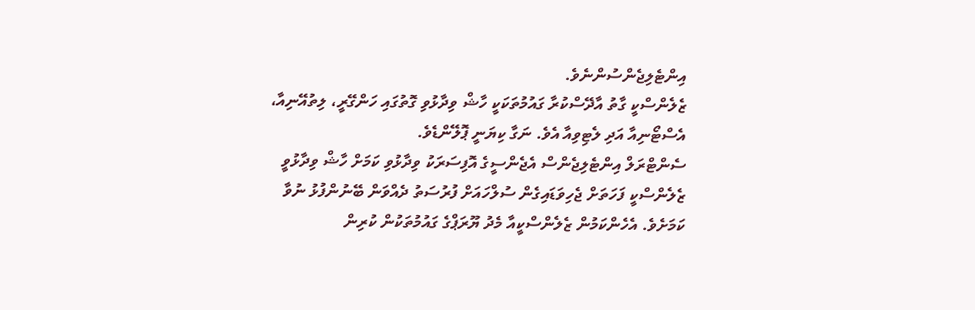އިންޓެލިޖެންސުންނެވެ.
ޒެލެންސްކީ ގާތު އާދޭސްކުރާ ގައުމުތަކަކީ ހާޝް ވިދާޅުވި ގޮތުގައި ހަންގޭރީ، ލިތުއޭނިއާ، އެސްޓޯނިއާ އަދި ލެޓިވިއާ އެވެ. ނަގާ ކިޔަނީ ޕޮލޭންޑެވެ.
ސެންޓްރަލް އިންޓެލިޖެންސް އެޖެންސީގެ އޮފިސަރަކު ވިދާޅުވި ކަމަށް ހާޝް ވިދާޅުވީ ޒެލެންސްކީ ފަހަތަށް ޖެހިވަޑައިގެން ސުލްހައަށް ފުރުސަތު ދެއްވަން ބޭނުންފުޅު ނުވާ ކަމަށެވެ. އެހެންކަމުން ޒެލެންސްކީއާ މެދު ޔޫރަޕްގެ ގައުމުތަކުން ކުރިން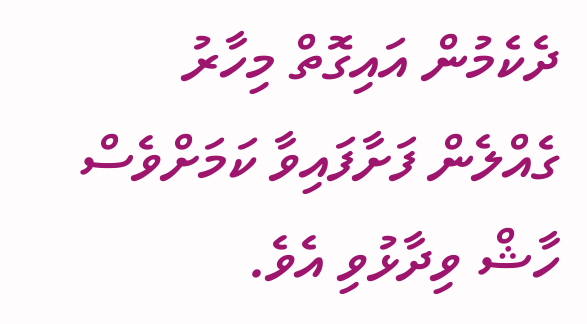ދެކެމުން އައިގޮތް މިހާރު ގެއްލެން ފަށާފައިވާ ކަމަށްވެސް ހާޝް ވިދާޅުވި އެވެ.